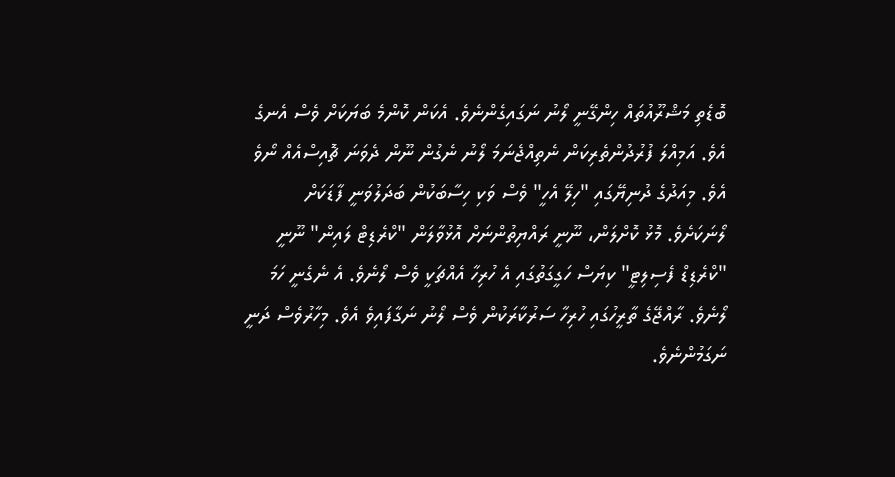ބޮޑެތި މަޝްރޫއުތައް ހިންގޭނީ ލޯނު ނަގައިގެންނެވެ. އެކަން ކޮންމެ ބަޔަކަށް ވެސް އެނގެ އެވެ. އަމިއްލަ ފުރުދުންތެރިކަން ނެތިއްޖެނަމަ ލޯނު ނެގުން ނޫން ދެވަނަ ޗޮއިސްއެއް ނޯވެ އެވެ. މިއަދުގެ ދުނިޔޭގައި "ހިލޭ އެހީ" ވެސް ވަކި ހިސާބަކުން ބަދަލުވަނީ ފާޑަކަށް ލޯނަކަށެވެ. މޮޅު ކޮށްލަން، ނޫނީ ރައްޔިތުންނަށް އޮޅުވާލަން "ކްރެޑިޓް ލައިން" ނޫނީ "ކްރެޑިޑް ފެސިލިޓީ" ކިޔަސް ހަގީގަތުގައި އެ ހުރިހާ އެއްޗަކީ ވެސް ލޯނެވެ. އެ ނެގެނީ ހަމަ ލޯނެވެ. ރާއްޖޭގެ ތާރީހުގައި ހުރިހާ ސަރުކާރަކުން ވެސް ލޯނު ނަގާފައިވެ އެވެ. މިހާރުވެސް ދަނީ ނަގަމުންނެވެ.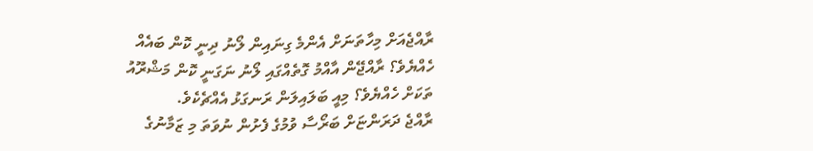ރާއްޖެއަށް މިހާތަނަށް އެންމެ ގިނައިން ލޯނު ދިނީ ކޮން ބައެއް ހެއްޔެވެ؟ ރާއްޖޭން އާއްމު ގޮތެއްގައި ލޯނު ނަގަނީ ކޮން މަޝްރޫއު ތަކަށް ހެއްޔެވެ؟ މިއީ ބަލައިލަން ރަނގަޅު އެއްޗެކެވެ.
ރާއްޖެ ދަރަންޏަށް ބަރޯސާ ވުމުގެ ފެށުން ނުވަތަ މި ޒަމާނުގެ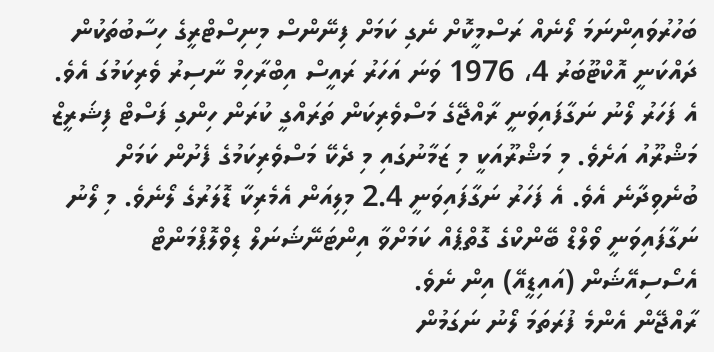ބަހުރުވައިންނަމަ ލޯނެއް ރަސްމީކޮށް ނެގި ކަމަށް ފިނޭންސް މިނިސްޓްރީގެ ހިސާބުތަކުން ދައްކަނީ އޮކްޓޫބަރު 4، 1976 ވަނަ އަހަރު ރައީސް އިބްރާހިމް ނާސިރު ވެރިކަމުގަ އެވެ. އެ ފަހަރު ލޯނު ނަގާފައިވަނީ ރާއްޖޭގެ މަސްވެރިކަން ތަރައްގީ ކުރަން ހިންގި ފަސްޓް ފިޝަރީޒް މަޝްރޫއު އަށެވެ. މި މަޝްރޫއަކީ މި ޒަމާނުގައި މި ދެކޭ މަސްވެރިކަމުގެ ފެށުން ކަމަށް ބުނެވިދާނެ އެވެ. އެ ފަހަރު ނަގާފައިވަނީ 2.4 މިލިއަން އެމެރިކާ ޑޮލަރުގެ ލޯނެވެ. މި ލޯނު ނަގާފައިވަނީ ވޯލްޑް ބޭންކްގެ ގޮތްޕެއް ކަމަށްވާ އިންޓަނޭޝަނަލް ޑިވްލޮޕްމަންޓް އެސޯސިއޭޝަން (އައިޑީއޭ) އިން ނެވެ.
ރާއްޖޭން އެންމެ ފުރަތަމަ ލޯނު ނަގަމުން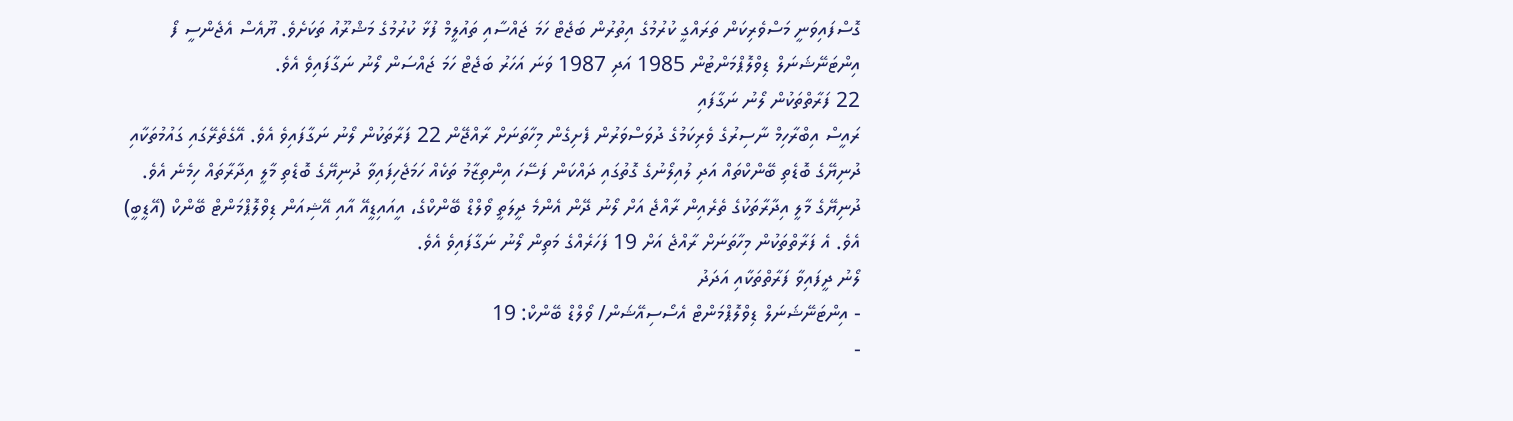ގޮސްފައިވަނީ މަސްވެރިކަން ތަރައްގީ ކުރުމުގެ އިތުރުން ބަޖެޓް ހަމަ ޖައްސާއި ތައުލީމް ފުޅާ ކުރުމުގެ މަޝްރޫއު ތަކަށެވެ. ޔޫއެސް އެޖެންސީ ފޯ އިންޓަނޭޝަނަލް ޑިވްލޮޕްމަންޓުން 1985 އަދި 1987 ވަނަ އަހަރު ބަޖެޓް ހަމަ ޖައްސަން ލޯނު ނަގާފައިވެ އެވެ.
22 ފަރާތްތަކުން ލޯނު ނަގާފައި
ރައީސް އިބްރާހިމް ނާސިރުގެ ވެރިކަމުގެ ދުވަސްވަރުން ފެށިގެން މިހާތަނަށް ރާއްޖޭން 22 ފަރާތަކުން ލޯނު ނަގާފައިވެ އެވެ. އޭގެތެރޭގައި ގައުމުތަކާއި ދުނިޔޭގެ ބޮޑެތި ބޭންކްތައް އަދި ލުއިލޯނުގެ ގޮތުގައި ދައްކަން ފަސޭހަ އިންތިޒާމު ތަކެއް ހަމަޖެހިފައިވާ ދުނިޔޭގެ ބޮޑެތި މާލީ އިދާރާތައް ހިމެނެ އެވެ.
ދުނިޔޭގެ މާލީ އިދާރާތަކުގެ ތެރެއިން ރާއްޖެ އަށް ލޯނު ދޭން އެންމެ ދީލަތީ ވޯލްޑް ބޭންކްގެ، އީއައިޑީއޭ އާއި އޭޝިއަން ޑިވްލޮޕްމަންޓް ބޭންކް (އޭޑީބީ) އެވެ. އެ ފަރާތްތަކުން މިހާތަނަށް ރާއްޖެ އަށް 19 ފަހަރެއްގެ މަތިން ލޯނު ނަގާފައިވެ އެވެ.
ލޯނު ދީފައިވާ ފަރާތްތަކާއި އަދަދު
- އިންޓަނޭޝަނަލް ޑިވްލޮޕްމަންޓް އެސޯސިއޭޝަން/ ވޯލްޑް ބޭންކް: 19
-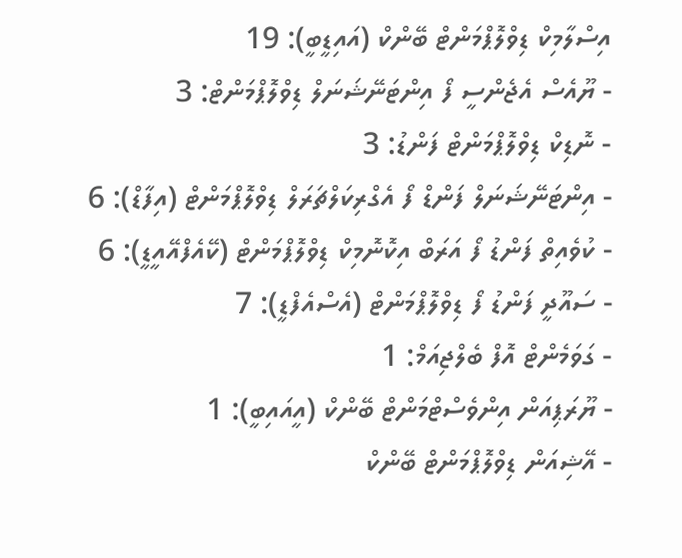އިސްލާމިކް ޑިވްލޮޕްމަންޓް ބޭންކް (އައިޑީބީ): 19
- ޔޫއެސް އެޖެންސީ ފޯ އިންޓަނޭޝަނަލް ޑިވްލޮޕްމަންޓް: 3
- ނޮޑިކް ޑިވްލޮޕްމަންޓް ފަންޑު: 3
- އިންޓަނޭޝަނަލް ފަންޑް ފޯ އެގްރިކަލްޗަރަލް ޑިވްލޮޕްމަންޓް (އިފާޑް): 6
- ކުވެއިތް ފަންޑު ފޯ އަރަބް އިކޮނޮމިކް ޑިވްލޮޕްމަންޓް (ކޭއެފްއޭއީޑީ): 6
- ސައޫދީ ފަންޑު ފޯ ޑިވްލޮޕްމަންޓް (އެސްއެފްޑީ): 7
- ގަވަމެންޓް އޮފް ބެލްޖިއަމް: 1
- ޔޫރަޕިއަން އިންވެސްޓްމަންޓް ބޭންކް (އީއައިބީ): 1
- އޭޝިއަން ޑިވްލޮޕްމަންޓް ބޭންކް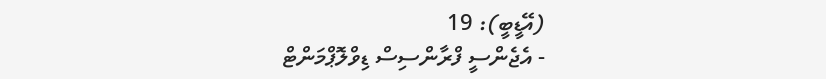(އޭޑީބީ): 19
- އެޖެންސީ ފްރާންސިސް ޑިވްލޮޕްމަންޓް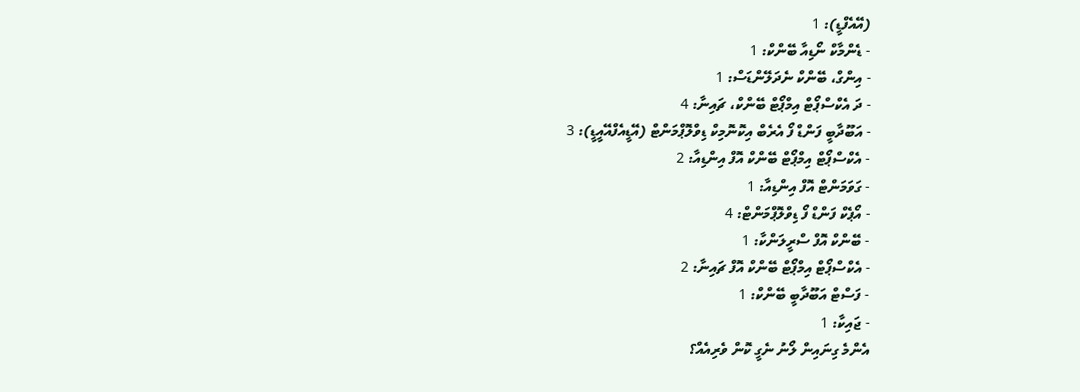(އޭއެފްޑީ): 1
- ޑެންމާކް ނޯޑިއާ ބޭންކް: 1
- އިންގް، ބޭންކް ނެދަލޭންޑަސް: 1
- ދަ އެކްސްޕޯޓް އިމްޕޯޓް ބޭންކް، ޗައިނާ: 4
- އަބޫދާބީ ފަންޑް ފޯ އެރެބް އިކޮނޮމިކް ޑިވްލޮޕްމަންޓް (އޭޑީއެފްއޭއީޑީ): 3
- އެކްސްޕޯޓް އިމްޕޯޓް ބޭންކް އޮފް އިންޑިއާ: 2
- ގަވަމަންޓް އޮފް އިންޑިއާ: 1
- އޯޕެކް ފަންޑް ފޯ ޑިވްލޮޕްމަންޓް: 4
- ބޭންކް އޮފް ސްރީލަންކާ: 1
- އެކްސްޕޯޓް އިމްޕޯޓް ބޭންކް އޮފް ޗައިނާ: 2
- ފަސްޓް އަބޫދާބީ ބޭންކް: 1
- ޖައިކާ: 1
އެންމެ ގިނައިން ލޯނު ނެގީ ކޮން ވެރިއެއް؟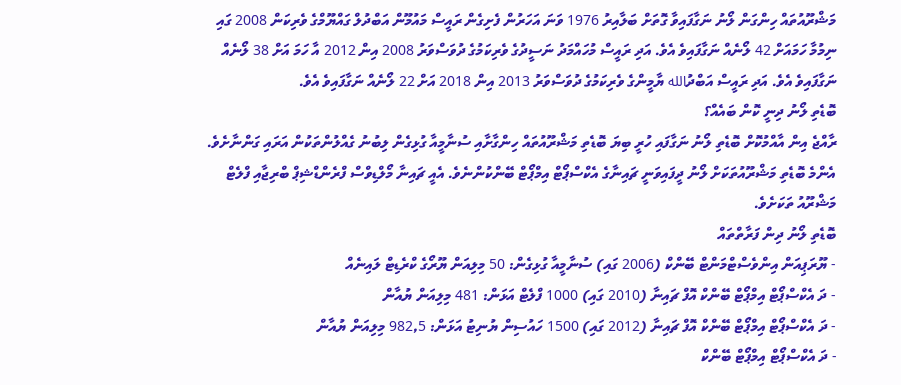މަޝްރޫއުތައް ހިންގަން ލޯނު ނަގާފައިވާ ގޮތަށް ބަލާއިރު 1976 ވަނަ އަހަރުން ފެށިގެން ރައީސް މައުމޫން އަބްދުލް ގައްޔޫމްގެ ވެރިކަން 2008 ގައި ނިމުމާ ހަމައަށް 42 ލޯނެއް ނަގާފައިވެ އެވެ. އަދި ރައީސް މުހައްމަދު ނަސީދުގެ ވެރިކަމުގެ ދުވަސްވަރު 2008 އިން 2012 އާ ހަމަ އަށް 38 ލޯނެއް ނަގާފައިވެ އެވެ. އަދި ރައީސް އަބްދުالله ޔާމީންގެ ވެރިކަމުގެ ދުވަސްވަރު 2013 އިން 2018 އަށް 22 ލޯނެއް ނަގާފައިވެ އެވެ.
ބޮޑެތި ލޯނު ދިނީ ކޮން ބައެއް؟
ރާއްޖެ އިން އާއްމުކޮށް ބޮޑެތި ލޯނު ނަގާފައި ހުރީ ބިޔަ ބޮޑެތި މަޝްރޫއުތައް ހިންގާށާއި ސުނާމީއާ ގުޅިގެން ލިބުނު ގެއްލުންތަކުން އަރައި ގަންނާށެވެ. އެންމެ ބޮޑެތި މަޝްރޫއުތަކަށް ލޯނު ދީފައިވަނީ ޗައިނާގެ އެކްސްޕޯޓް އިމްޕޯޓް ބޭންކުންނެވެ. އެއީ ޗައިނާ މޯލްޑިވްސް ފްރެންޑްޝިޕް ބްރިޖާއި ފްލެޓް މަޝްރޫއު ތަކަށެވެ.
ބޮޑެތި ލޯނު ދިން ފަރާތްތައް
- ޔޫރަޕިއަން އިންވެސްޓްމަންޓް ބޭންކް (2006 ގައި) ސުނާމީއާ ގުޅިގެން: 50 މިލިއަން ޔޫރޯގެ ކްރެޑިޓް ލައިނެއް
- ދަ އެކްސްޕޯޓް އިމްޕޯޓް ބޭންކް އޮފް ޗައިނާ (2010 ގައި) 1000 ފްލެޓް އަޅަން: 481 މިލިއަން ޔުއާން
- ދަ އެކްސްޕޯޓް އިމްޕޯޓް ބޭންކް އޮފް ޗައިނާ (2012 ގައި) 1500 ހައުސިން ޔުނިޓު އަޅަން: 982,5 މިލިއަން ޔުއާން
- ދަ އެކްސްޕޯޓް އިމްޕޯޓް ބޭންކް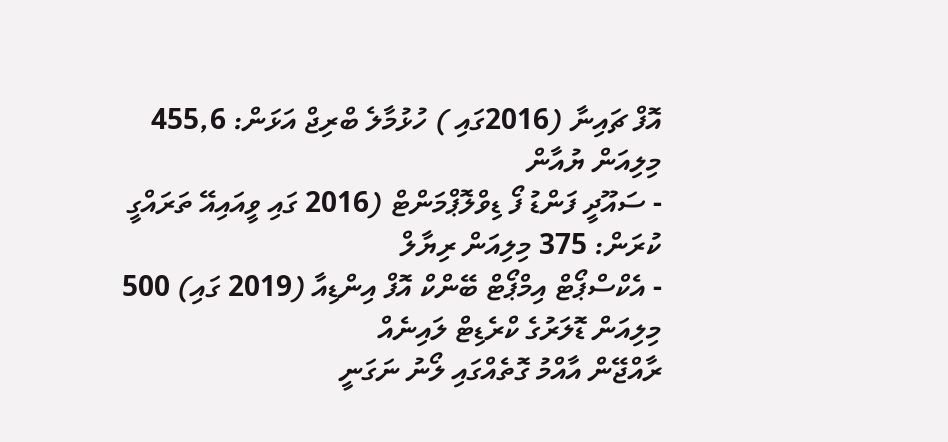އޮފް ޗައިނާ (2016ގައި ) ހުޅުމާލެ ބްރިޖް އަޅަން: 455,6 މިލިއަން ޔުއާން
- ސައޫދީ ފަންޑު ފޯ ޑިވްލޮޕްމަންޓް (2016 ގައި ވީއައިއޭ ތަރައްގީ ކުރަން: 375 މިލިއަން ރިޔާލް
- އެކްސްޕޯޓް އިމްޕޯޓް ބޭންކް އޮފް އިންޑިއާ (2019 ގައި) 500 މިލިއަން ޑޮލަރުގެ ކްރެޑިޓް ލައިނެއް
ރާއްޖޭން އާއްމު ގޮތެއްގައި ލޯނު ނަގަނީ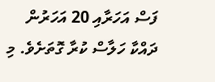ފަސް އަހަރާއި 20 އަހަރުން ދައްކާ ހަލާސް ކުރާ ގޮތަށެވެ. މި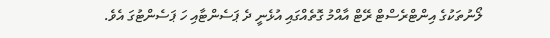ލޯނުތަކުގެ އިންޓްރެސްޓް ރޭޓް އާއްމު ގޮތެއްގައި އުޅެނީ ދެ ޕަސެންޓާއި ހަ ޕަސެންޓުގަ އެވެ.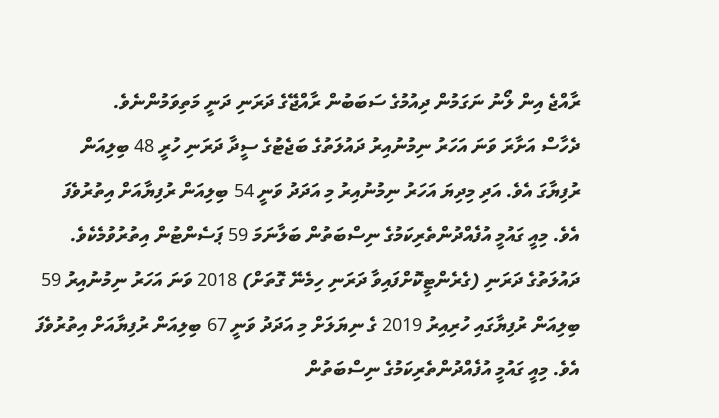ރާއްޖެ އިން ލޯނު ނަގަމުން ދިއުމުގެ ސަބަބުން ރާއްޖޭގެ ދަރަނި ދަނީ މަތިވަމުންނެވެ.
ދެހާސް އަށާރަ ވަނަ އަހަރު ނިމުނުއިރު ދައުލަތުގެ ބަޖެޓުގެ ސީދާ ދަރަނި ހުރީ 48 ބިލިއަން ރުފިޔާގަ އެވެ. އަދި މިދިޔަ އަހަރު ނިމުނުއިރު މި އަދަދު ވަނީ 54 ބިލިއަން ރުފިޔާއަށް އިތުރުވެފަ އެވެ. މިއީ ގައުމީ އުފެއްދުންތެރިކަމުގެ ނިސްބަތުން ބަލާނަމަ 59 ޕަސެންޓުން އިތުރުވުމެކެވެ. ދައުލަތުގެ ދަރަނި (ގެރެންޓީކޮށްފައިވާ ދަރަނި ހިމެނޭ ގޮތަށް) 2018 ވަނަ އަހަރު ނިމުނުއިރު 59 ބިލިއަން ރުފިޔާގައި ހުރިއިރު 2019 ގެ ނިޔަލަށް މި އަދަދު ވަނީ 67 ބިލިއަން ރުފިޔާއަށް އިތުރުވެފަ އެވެ. މިއީ ގައުމީ އުފެއްދުންތެރިކަމުގެ ނިސްބަތުން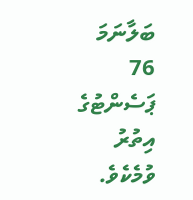ބަލާނަމަ 76 ޕަސެންޓުގެ އިތުރު ވުމެކެވެ.